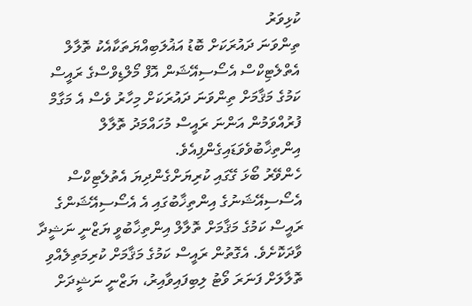ކުޅިވަރު
ތިންވަނަ ދައުރަކަށް ބޮޑު އަޣުލަބިއްޔަތަކާއެކު ތޮލާލް
އެތްލެޓިކްސް އެސޯސިއޭޝަން އޮފް މޯލްޑިވްސްގެ ރައީސް ކަމުގެ މަޤާމަށް ތިންވަނަ ދައުރަކަށް މިހާރު ވެސް އެ މަގާމް ފުރުއްވަމުން އަންނަ ރައީސް މުހައްމަދު ތޮލާލް އިންތިޚާބުވެވަޑައިގެންފިއެވެ.
ހެންވޭރު ބޯޅަ ގޭގައި ކުރިޔަށްގެންދިޔަ އެތުލެޓިކްސް އެސޯސިއޭޝަނުގެ އިންތިޚާބުގައި އެ އެސޯސިއޭޝަންގެ ރައީސް ކަމުގެ މަޤާމަށް ތޮލާލް އިންތިޚާބުވީ ޔަޒްނީ ނަޝީދާ ވާދަކޮށެވެ. އެގޮތުން ރައީސް ކަމުގެ މަޤާމަށް ކުރިމަތިލެއްވި ތޮލާލަށް ފަނަރަ ވޯޓު ލިބިފައިވާއިރު، ޔަޒްނީ ނަޝީދަށް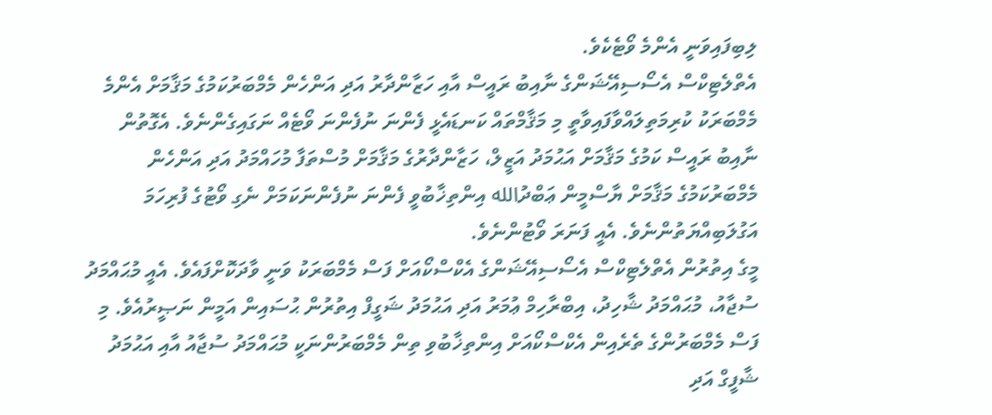ލިބިފައިވަނީ އެންމެ ވޯޓެކެވެ.
އެތްލެޓިކްސް އެސޯސިއޭޝަންގެ ނާއިބު ރައީސް އާއި ހަޒާންދާރު އަދި އަންހެން މެމްބަރުކަމުގެ މަޤާމަށް އެންމެ މެމްބަރަކު ކުރިމަތިލައްވާފައިވާތީ މި މަޤާމްތައް ކަނޑައެޅީ ފެންނަ ނުފެންނަ ވޯޓެއް ނަގައިގެންނެވެ. އެގޮތުން ނާއިބު ރައީސް ކަމުގެ މަޤާމަށް އަޙުމަދު އަޒީލް، ހަޒާންދާރުގެ މަޤާމަށް މުސްތަފާ މުހައްމަދު އަދި އަންހެން މެމްބަރުކަމުގެ މަޤާމަށް ޔާސްމީން ޢަބްދުالله އިންތިޚާބުވީ ފެންނަ ނުފެންނަކަމަށް ނެގި ވޯޓުގެ ފުރިހަމަ އަގުލަބިއްޔަތުންނެވެ. އެއީ ފަނަރަ ވޯޓުންނެވެ.
މީގެ އިތުރުން އެތްލެޓިކްސް އެސޯސިއޭޝަންގެ އެކްސްކޯއަށް ފަސް މެމްބަރަކު ވަނީ ވާދަކޮށްފައެވެ. އެއީ މުޙައްމަދު ސުޖާއު، މުޙައްމަދު ޝާހިދު، އިބްރާހިމް ޢުމަރު އަދި އަޙުމަދު ޝަގީފް އިތުރުން ޙުސައިން އަމީން ނަޞީރުއެވެ. މި ފަސް މެމްބަރުންގެ ތެރެއިން އެކްސްކޯއަށް އިންތިޚާބުވި ތިން މެމްބަރުންނަކީ މުޙައްމަދު ސުޖާއު އާއި އަޙުމަދު ޝާފީގް އަދި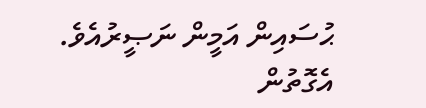ޙުސައިން އަމީން ނަޞީރުއެވެ.
އެގޮތުން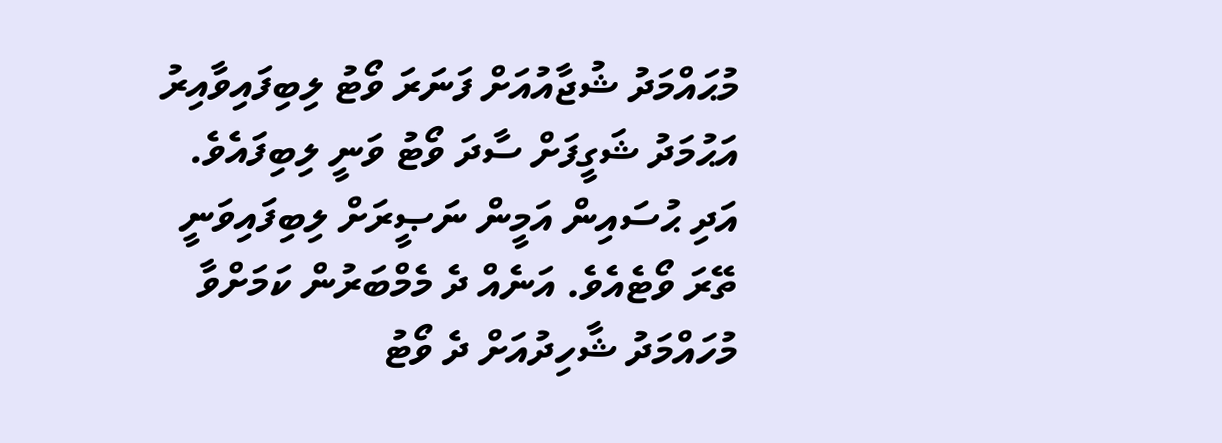މުޙައްމަދު ޝުޖާއުއަށް ފަނަރަ ވޯޓު ލިބިފައިވާއިރު އަޙުމަދު ޝަގީފަށް ސާދަ ވޯޓު ވަނީ ލިބިފައެވެ. އަދި ޙުސައިން އަމީން ނަޞީރަށް ލިބިފައިވަނީ ތޭރަ ވޯޓެއެވެ. އަނެއް ދެ މެމްބަރުން ކަމަށްވާ މުހައްމަދު ޝާހިދުއަށް ދެ ވޯޓު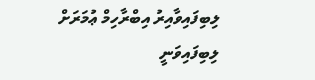ލިބިފައިވާއިރު އިބްރާހިމް ޢުމަރަށް ލިބިފައިވަނީ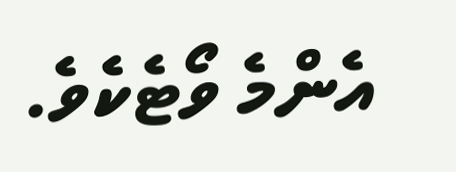އެންމެ ވޯޓެކެވެ.